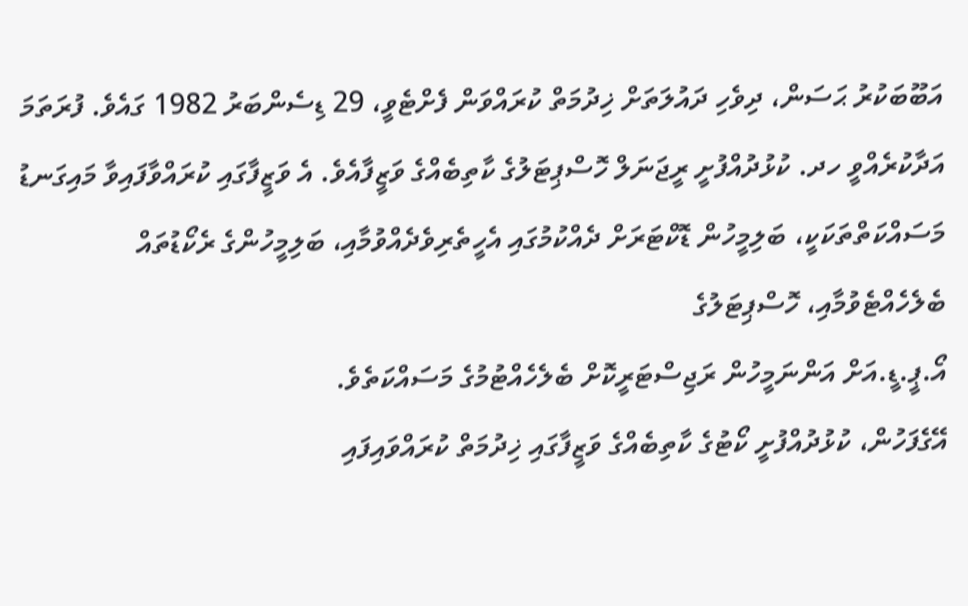އަބޫބަކުރު ޙަސަން، ދިވެހި ދައުލަތަށް ޚިދުމަތް ކުރައްވަން ފެށްޓެވީ، 29 ޑިސެންބަރު 1982 ގައެވެ. ފުރަތަމަ އަދާކުރެއްވީ ހދ. ކުޅުދުއްފުށީ ރީޖަނަލް ހޮސްޕިޓަލުގެ ކާތިބެއްގެ ވަޒީފާއެވެ. އެ ވަޒީފާގައި ކުރައްވާފައިވާ މައިގަނޑު މަސައްކަތްތަކަކީ، ބަލިމީހުން ޑޮކްޓަރަށް ދެއްކުމުގައި އެހީތެރިވެދެއްވުމާއި، ބަލިމީހުންގެ ރެކޯޑުތައް ބެލެހެއްޓެވުމާއި، ހޮސްޕިޓަލުގެ
އޯ.ޕީ.ޑީ.އަށް އަންނަމީހުން ރަޖިސްޓަރީކޮށް ބެލެހެއްޓުމުގެ މަސައްކަތެވެ.
އޭގެފަހުން، ކުޅުދުއްފުށީ ކޯޓުގެ ކާތިބެއްގެ ވަޒީފާގައި ޚިދުމަތް ކުރައްވައިފައި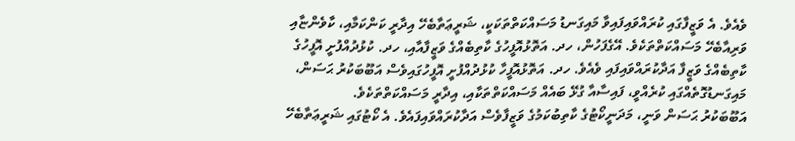ވެއެވެ. އެ ވަޒީފާގައި ކުރައްވައިފައިވާ މައިގަނޑު މަސައްކަތްތަކަކީ، ޝަރީޢަތާބެހޭ އިދާރީ ކަންކަމާއި، ކާވެންޏާއި ވަރިއާބެހޭ މަސައްކަތްތަކެވެ. އޭގެފަހުން، ހދ. އަތޮޅުއޮފީހުގެ ކާތިބެއްގެ ވަޒީފާއާއި، ހދ. ކުޅުދުއްފުށީ އޮފީހުގެ ކާތިބެއްގެ ވަޒީފާ އަދާކުރައްވައިފައި ވެއެވެ. ހދ. އަތޮޅުއޮފީހާ ކުޅުދުއްފުށީ އޮފީހުގައިވެސް އަބޫބަކުރު ޙަސަން، މައިގަނޑުގޮތެއްގައި ކުރެއްވީ، ފައިސާއާ ގުޅޭ ބައެއް މަސައްކަތްތަކާއި، އިދާރީ މަސައްކަތްތަކެވެ.
އަބޫބަކުރު ޙަސަން ވަނީ، މަދަނީކޯޓުގެ ކާތިބުކަމުގެ ވަޒީފާވެސް އަދާކުރައްވައިފައެވެ. އެ ކޯޓުގައި ޝަރީޢަތާބެހޭ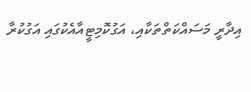އިދާރީ މަސައްކަތްތަކާއި، އަގުކޮމިޓީއާއެކުގައި އަގުކުރާ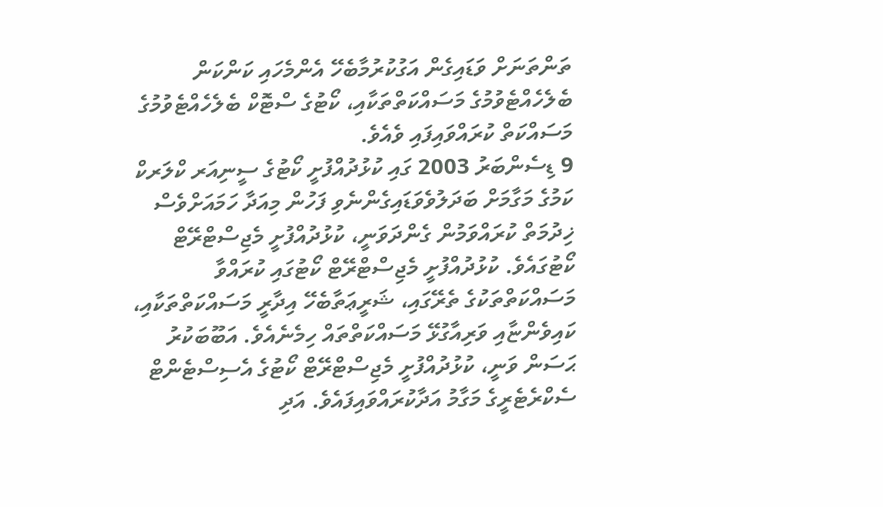ތަންތަނަށް ވަޑައިގެން އަގުކުރުމާބެހޭ އެންމެހައި ކަންކަން ބެލެހެއްޓެވުމުގެ މަސައްކަތްތަކާއި، ކޯޓުގެ ސްޓޮކް ބެލެހެއްޓެވުމުގެ މަސައްކަތް ކުރައްވައިފައި ވެއެވެ.
9 ޑިސެންބަރު 2003 ގައި ކުޅުދުއްފުށީ ކޯޓުގެ ސީނިއަރ ކްލަރކް ކަމުގެ މަގާމަށް ބަދަލުވެވަޑައިގެންނެވި ފަހުން މިއަދާ ހަމައަށްވެސް ޚިދުމަތް ކުރައްވަމުން ގެންދަވަނީ، ކުޅުދުއްފުށީ މެޖިސްޓްރޭޓް ކޯޓުގައެވެ. ކުޅުދުއްފުށީ މެޖިސްޓްރޭޓް ކޯޓުގައި ކުރައްވާ މަސައްކަތްތަކުގެ ތެރޭގައި، ޝަރީޢަތާބެހޭ އިދާރީ މަސައްކަތްތަކާއި، ކައިވެންޏާއި ވަރިއާގުޅޭ މަސައްކަތްތައް ހިމެނެއެވެ. އަބޫބަކުރު ޙަސަން ވަނީ، ކުޅުދުއްފުށީ މެޖިސްޓްރޭޓް ކޯޓުގެ އެސިސްޓެންޓް ސެކްރެޓެރީގެ މަގާމު އަދާކުރައްވައިފައެވެ. އަދި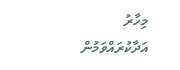މިހާރު އަދާކުރައްވަމުން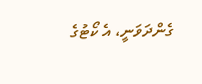ގެންދަވަނީ، އެ ކޯޓުގެ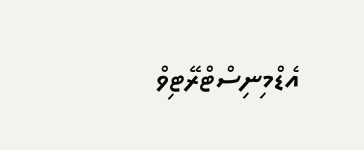އެޑްމިނިސްޓްރޭޓިވް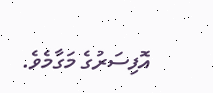އޮފިސަރުގެ މަގާމެވެ.